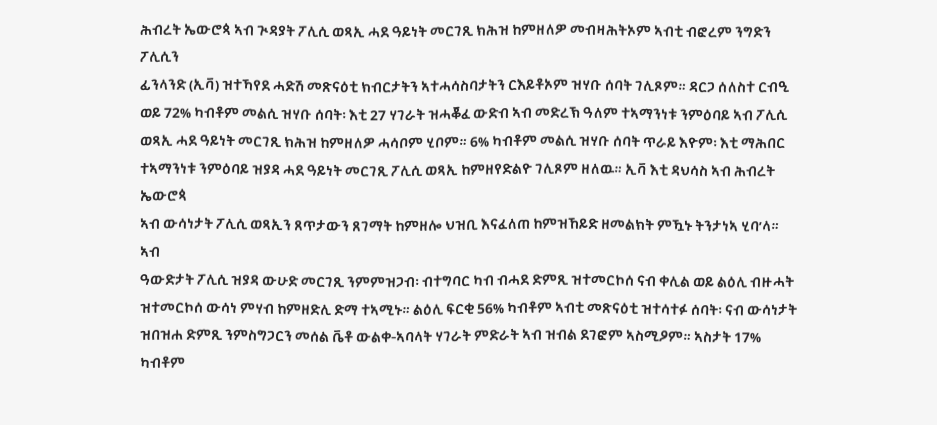ሕብረት ኤውሮጳ ኣብ ጒዳያት ፖሊሲ ወጻኢ ሓደ ዓይነት መርገጺ ክሕዝ ከምዘለዎ መብዛሕትኦም ኣብቲ ብፎረም ንግድን ፖሊሲን
ፊንላንድ (ኢቫ) ዝተኻየደ ሓድሽ መጽናዕቲ ክብርታትን ኣተሓሳስባታትን ርእይቶኦም ዝሃቡ ሰባት ገሊጾም። ዳርጋ ሰለስተ ርብዒ
ወይ 72% ካብቶም መልሲ ዝሃቡ ሰባት፡ እቲ 27 ሃገራት ዝሓቖፈ ውድብ ኣብ መድረኽ ዓለም ተኣማንነቱ ንምዕባይ ኣብ ፖሊሲ
ወጻኢ ሓደ ዓይነት መርገጺ ክሕዝ ከምዘለዎ ሓሳቦም ሂቦም። 6% ካብቶም መልሲ ዝሃቡ ሰባት ጥራይ እዮም፡ እቲ ማሕበር
ተኣማንነቱ ንምዕባይ ዝያዳ ሓደ ዓይነት መርገጺ ፖሊሲ ወጻኢ ከምዘየድልዮ ገሊጾም ዘለዉ። ኢቫ እቲ ዳህሳስ ኣብ ሕብረት ኤውሮጳ
ኣብ ውሳነታት ፖሊሲ ወጻኢን ጸጥታውን ጸገማት ከምዘሎ ህዝቢ እናፈለጠ ከምዝኸይድ ዘመልክት ምዃኑ ትንታነኣ ሂባ’ላ። ኣብ
ዓውድታት ፖሊሲ ዝያዳ ውሁድ መርገጺ ንምምዝጋብ፡ ብተግባር ካብ ብሓደ ድምጺ ዝተመርኮሰ ናብ ቀሊል ወይ ልዕሊ ብዙሓት
ዝተመርኮሰ ውሳነ ምሃብ ከምዘድሊ ድማ ተኣሚኑ። ልዕሊ ፍርቂ 56% ካብቶም ኣብቲ መጽናዕቲ ዝተሳተፉ ሰባት፡ ናብ ውሳነታት
ዝበዝሐ ድምጺ ንምስግጋርን መሰል ቬቶ ውልቀ-ኣባላት ሃገራት ምድራት ኣብ ዝብል ደገፎም ኣስሚዖም። ኣስታት 17% ካብቶም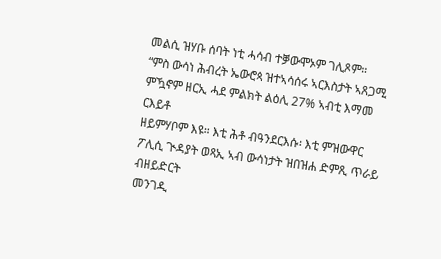መልሲ ዝሃቡ ሰባት ነቲ ሓሳብ ተቓውሞኦም ገሊጾም።
“ምስ ውሳነ ሕብረት ኤውሮጳ ዝተኣሳሰሩ ኣርእስታት ኣጸጋሚ ምዃኖም ዘርኢ ሓደ ምልክት ልዕሊ 27% ኣብቲ እማመ ርእይቶ
ዘይምሃቦም እዩ። እቲ ሕቶ ብዓንደርእሱ፡ እቲ ምዝውዋር ፖሊሲ ጒዳያት ወጻኢ ኣብ ውሳነታት ዝበዝሐ ድምጺ ጥራይ ብዘይድርት
መንገዲ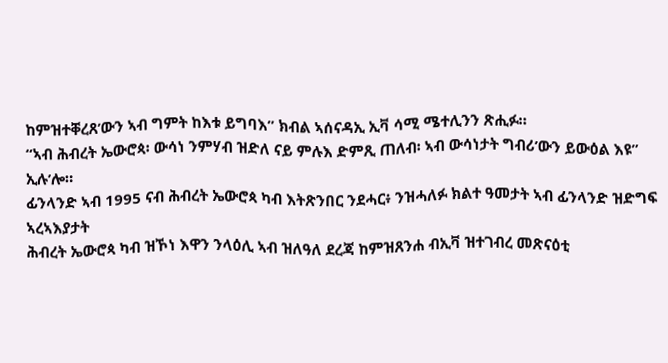ከምዝተቐረጸ’ውን ኣብ ግምት ከእቱ ይግባእ” ክብል ኣሰናዳኢ ኢቫ ሳሚ ሜተሊንን ጽሒፉ።
“ኣብ ሕብረት ኤውሮጳ፡ ውሳነ ንምሃብ ዝድለ ናይ ምሉእ ድምጺ ጠለብ፡ ኣብ ውሳነታት ግብሪ’ውን ይውዕል እዩ” ኢሉ’ሎ።
ፊንላንድ ኣብ 1995 ናብ ሕብረት ኤውሮጳ ካብ እትጽንበር ንደሓር፥ ንዝሓለፉ ክልተ ዓመታት ኣብ ፊንላንድ ዝድግፍ ኣረኣእያታት
ሕብረት ኤውሮጳ ካብ ዝኾነ እዋን ንላዕሊ ኣብ ዝለዓለ ደረጃ ከምዝጸንሐ ብኢቫ ዝተገብረ መጽናዕቲ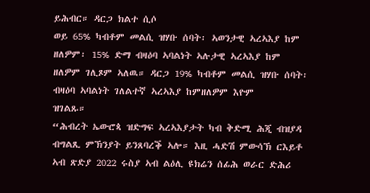ይሕብር። ዳርጋ ክልተ ሲሶ
ወይ 65% ካብቶም መልሲ ዝሃቡ ሰባት፡ ኣወንታዊ ኣረኣእያ ከም ዘለዎም፡ 15% ድማ ብዛዕባ ኣባልነት ኣሉታዊ ኣረኣእያ ከም
ዘለዎም ገሊጾም ኣለዉ። ዳርጋ 19% ካብቶም መልሲ ዝሃቡ ሰባት፡ ብዛዕባ ኣባልነት ገለልተኛ ኣረኣእያ ከምዘለዎም እዮም
ዝገልጹ።
“ሕብረት ኤውሮጳ ዝድግፍ ኣረኣእያታት ካብ ቅድሚ ሕጂ ብዝያዳ ብግልጺ ምኽንያት ይንጸባረቕ ኣሎ። እዚ ሓድሽ ምውሳኽ ርእይቶ
ኣብ ጽድያ 2022 ሩስያ ኣብ ልዕሊ ዩክሬን ሰፊሕ ወራር ድሕሪ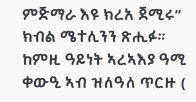ምጅማራ እዩ ክረአ ጀሚሩ” ክብል ሜተሊንን ጽሒፉ።
ከምዚ ዓይነት ኣረኣእያ ዓሚ ቀውዒ ኣብ ዝለዓለ ጥርዙ (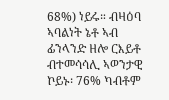68%) ነይሩ። ብዛዕባ ኣባልነት ኔቶ ኣብ ፊንላንድ ዘሎ ርእይቶ
ብተመሳሳሊ ኣወንታዊ ኮይኑ፡ 76% ካብቶም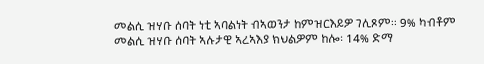መልሲ ዝሃቡ ሰባት ነቲ ኣባልነት ብኣወንታ ከምዝርእይዎ ገሊጾም። 9% ካብቶም
መልሲ ዝሃቡ ሰባት ኣሉታዊ ኣረኣእያ ክህልዎም ከሎ፡ 14% ድማ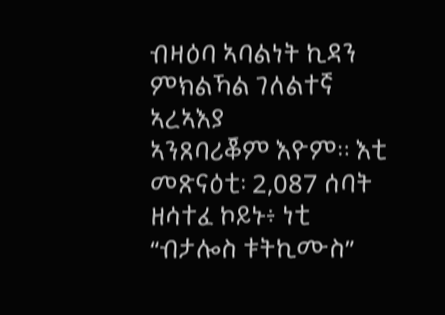ብዛዕባ ኣባልነት ኪዳን ምክልኻል ገለልተኛ ኣረኣእያ
ኣንጸባሪቖም እዮም። እቲ መጽናዕቲ፡ 2,087 ሰባት ዘሳተፈ ኮይኑ፥ ነቲ “ብታሎስ ቱትኪሙስ”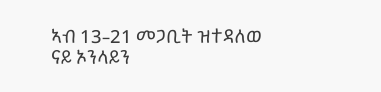ኣብ 13–21 መጋቢት ዝተዳለወ
ናይ ኦንላይን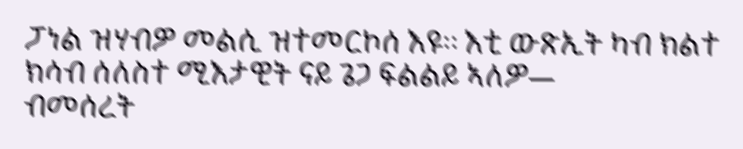ፓነል ዝሃብዎ መልሲ ዝተመርኮሰ እዩ። እቲ ውጽኢት ካብ ክልተ ክሳብ ሰለስተ ሚእታዊት ናይ ጌጋ ፍልልይ ኣለዎ—
ብመሰረት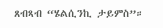ጸብጻብ “ሄልሲንኪ ታይምስ”።